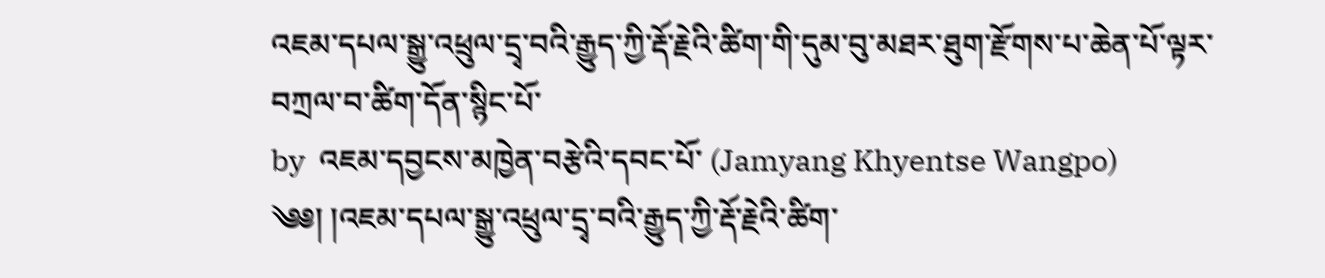འཇམ་དཔལ་སྒྱུ་འཕྲུལ་དྲྭ་བའི་རྒྱུད་ཀྱི་རྡོ་རྗེའི་ཚིག་གི་དུམ་བུ་མཐར་ཐུག་རྫོགས་པ་ཆེན་པོ་ལྟར་བཀྲལ་བ་ཚིག་དོན་སྙིང་པོ་
by  འཇམ་དབྱངས་མཁྱེན་བརྩེའི་དབང་པོ་ (Jamyang Khyentse Wangpo)
༄༅། །འཇམ་དཔལ་སྒྱུ་འཕྲུལ་དྲྭ་བའི་རྒྱུད་ཀྱི་རྡོ་རྗེའི་ཚིག་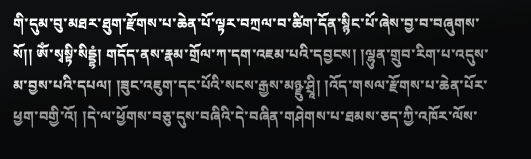གི་དུམ་བུ་མཐར་ཐུག་རྫོགས་པ་ཆེན་པོ་ལྟར་བཀྲལ་བ་ཚིག་དོན་སྙིང་པོ་ཞེས་བྱ་བ་བཞུགས་སོ།། ཨོཾ་སྭསྟི་སིདྡྷཾ། གདོད་ནས་རྣམ་གྲོལ་ཀ་དག་འཇམ་པའི་དབྱངས། །ལྷུན་གྲུབ་རིག་པ་འདུས་མ་བྱས་པའི་དཔལ། །ཟུང་འཇུག་དང་པོའི་སངས་རྒྱས་མཉྫུ་ཤྲཱི། །འོད་གསལ་རྫོགས་པ་ཆེན་པོར་ཕྱག་བགྱི་འོ། །དེ་ལ་ཕྱོགས་བཅུ་དུས་བཞིའི་དེ་བཞིན་གཤེགས་པ་ཐམས་ཅད་ཀྱི་འཁོར་ལོས་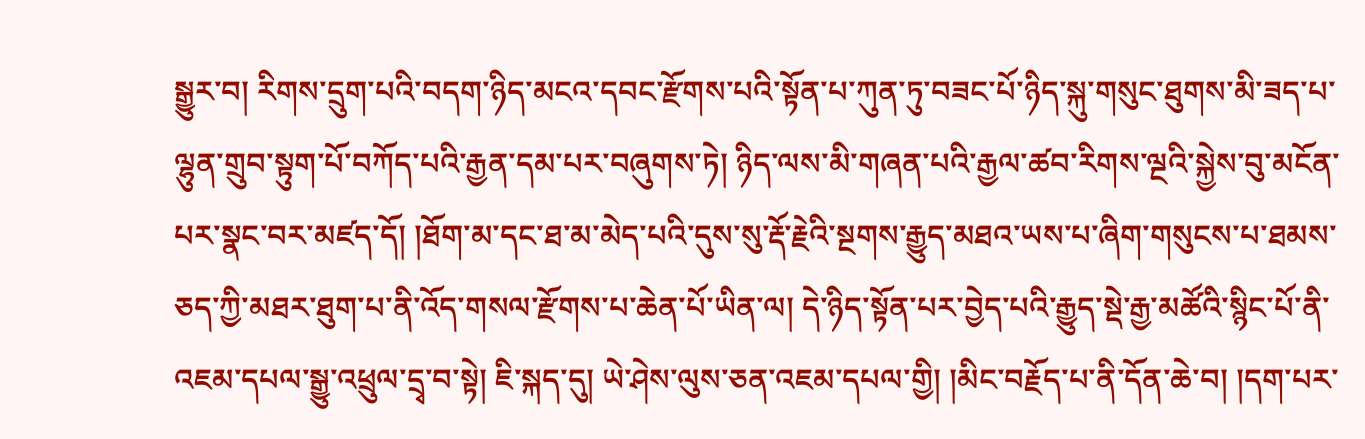སྒྱུར་བ། རིགས་དྲུག་པའི་བདག་ཉིད་མངའ་དབང་རྫོགས་པའི་སྟོན་པ་ཀུན་ཏུ་བཟང་པོ་ཉིད་སྐུ་གསུང་ཐུགས་མི་ཟད་པ་ལྷུན་གྲུབ་སྟུག་པོ་བཀོད་པའི་རྒྱན་དམ་པར་བཞུགས་ཏེ། ཉིད་ལས་མི་གཞན་པའི་རྒྱལ་ཚབ་རིགས་ལྔའི་སྐྱེས་བུ་མངོན་པར་སྣང་བར་མཛད་དོ། །ཐོག་མ་དང་ཐ་མ་མེད་པའི་དུས་སུ་རྡོ་རྗེའི་སྔགས་རྒྱུད་མཐའ་ཡས་པ་ཞིག་གསུངས་པ་ཐམས་ཅད་ཀྱི་མཐར་ཐུག་པ་ནི་འོད་གསལ་རྫོགས་པ་ཆེན་པོ་ཡིན་ལ། དེ་ཉིད་སྟོན་པར་བྱེད་པའི་རྒྱུད་སྡེ་རྒྱ་མཚོའི་སྙིང་པོ་ནི་འཇམ་དཔལ་སྒྱུ་འཕྲུལ་དྲྭ་བ་སྟེ། ཇི་སྐད་དུ། ཡེ་ཤེས་ལུས་ཅན་འཇམ་དཔལ་གྱི། །མིང་བརྗོད་པ་ནི་དོན་ཆེ་བ། །དག་པར་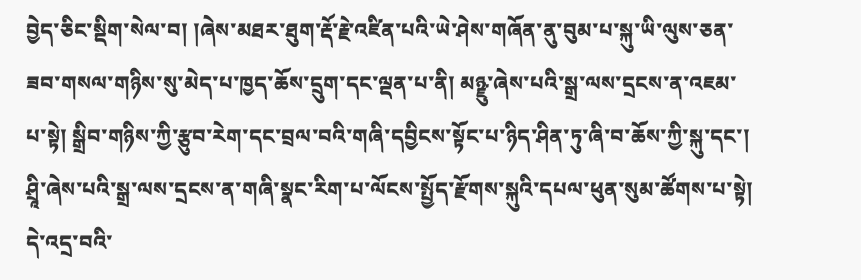བྱེད་ཅིང་སྡིག་སེལ་བ། །ཞེས་མཐར་ཐུག་རྡོ་རྗེ་འཛིན་པའི་ཡེ་ཤེས་གཞོན་ནུ་བུམ་པ་སྐུ་ཡི་ལུས་ཅན་ཟབ་གསལ་གཉིས་སུ་མེད་པ་ཁྱད་ཆོས་དྲུག་དང་ལྡན་པ་ནི། མཉྫུ་ཞེས་པའི་སྒྲ་ལས་དྲངས་ན་འཇམ་པ་སྟེ། སྒྲིབ་གཉིས་ཀྱི་རྩུབ་རེག་དང་བྲལ་བའི་གཞི་དབྱིངས་སྟོང་པ་ཉིད་ཤིན་ཏུ་ཞི་བ་ཆོས་ཀྱི་སྐུ་དང་། ཤྲཱི་ཞེས་པའི་སྒྲ་ལས་དྲངས་ན་གཞི་སྣང་རིག་པ་ལོངས་སྤྱོད་རྫོགས་སྐུའི་དཔལ་ཕུན་སུམ་ཚོགས་པ་སྟེ། དེ་འདྲ་བའི་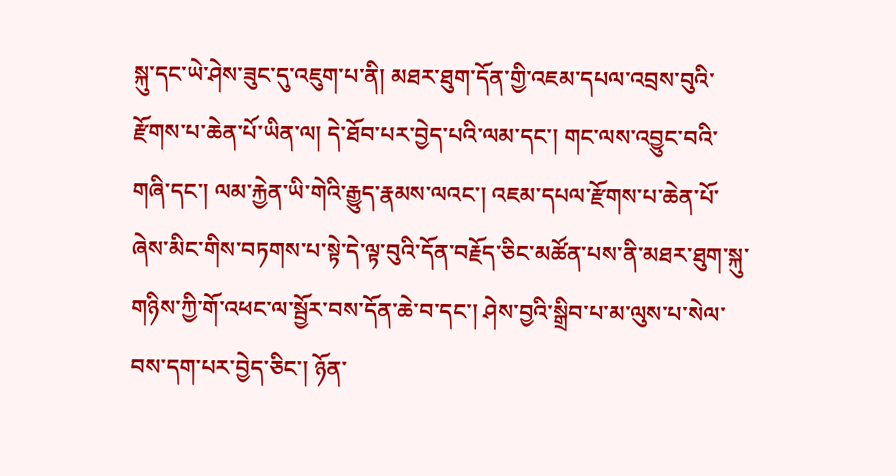སྐུ་དང་ཡེ་ཤེས་ཟུང་དུ་འཇུག་པ་ནི། མཐར་ཐུག་དོན་གྱི་འཇམ་དཔལ་འབྲས་བུའི་རྫོགས་པ་ཆེན་པོ་ཡིན་ལ། དེ་ཐོབ་པར་བྱེད་པའི་ལམ་དང་། གང་ལས་འབྱུང་བའི་གཞི་དང་། ལམ་རྐྱེན་ཡི་གེའི་རྒྱུད་རྣམས་ལའང་། འཇམ་དཔལ་རྫོགས་པ་ཆེན་པོ་ཞེས་མིང་གིས་བཏགས་པ་སྟེ་དེ་ལྟ་བུའི་དོན་བརྗོད་ཅིང་མཚོན་པས་ནི་མཐར་ཐུག་སྐུ་གཉིས་ཀྱི་གོ་འཕང་ལ་སྦྱོར་བས་དོན་ཆེ་བ་དང་། ཤེས་བྱའི་སྒྲིབ་པ་མ་ལུས་པ་སེལ་བས་དག་པར་བྱེད་ཅིང་། ཉོན་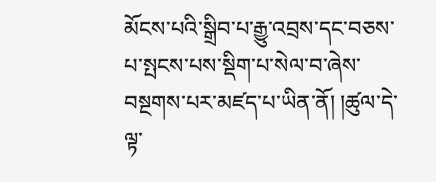མོངས་པའི་སྒྲིབ་པ་རྒྱུ་འབྲས་དང་བཅས་པ་སྤངས་པས་སྡིག་པ་སེལ་བ་ཞེས་བསྔགས་པར་མཛད་པ་ཡིན་ནོ། །ཚུལ་དེ་ལྟ་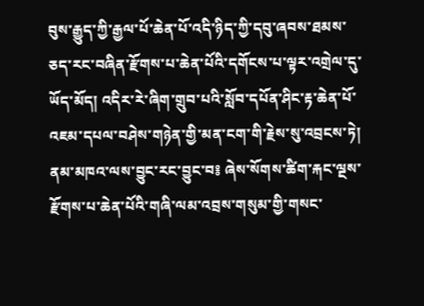བུས་རྒྱུད་ཀྱི་རྒྱལ་པོ་ཆེན་པོ་འདི་ཉིད་ཀྱི་དབུ་ཞབས་ཐམས་ཅད་རང་བཞིན་རྫོགས་པ་ཆེན་པོའི་དགོངས་པ་ལྟར་འགྲེལ་དུ་ཡོད་མོད། འདིར་རེ་ཞིག་གྲུབ་པའི་སློབ་དཔོན་ཤིང་རྟ་ཆེན་པོ་འཇམ་དཔལ་བཤེས་གཉེན་གྱི་མན་ངག་གི་རྗེས་སུ་འབྲངས་ཏེ། ནམ་མཁའ་ལས་བྱུང་རང་བྱུང་བ༔ ཞེས་སོགས་ཚིག་རྐང་ལྔས་རྫོགས་པ་ཆེན་པོའི་གཞི་ལམ་འབྲས་གསུམ་གྱི་གསང་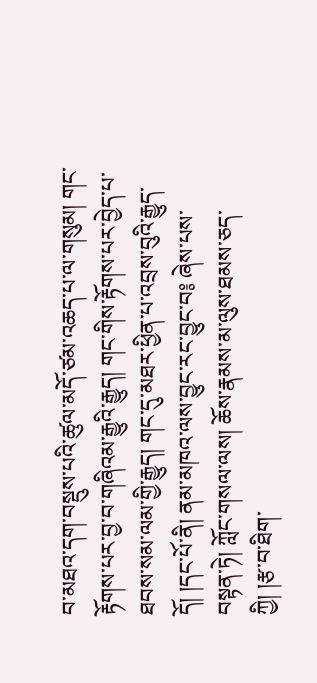བ་མཐའ་དག་བསྡུས་པའི་ཚུལ་མདོ་ཙམ་འཆད་པ་ལ་གསུམ། གང་རྟོགས་པར་བྱ་བ་གཞིའམ་རྒྱུའི་རྒྱུད། གང་གིས་རྟོགས་པར་བྱེད་པ་ཐབས་སམ་ལམ་གྱི་རྒྱུད། གང་དུ་མཐར་ཕྱིན་པ་འབྲས་བུའི་རྒྱུད་དོ། །དང་པོ་ནི། ནམ་མཁའ་ལས་བྱུང་རང་བྱུང་བ༔ ཞེས་པས་བསྟན་ཏེ། ཀློང་གསལ་ལས། ཆོས་རྣམས་མ་ལུས་ཐམས་ཅད་ཀྱི། །རྩ་བ་ཐིག་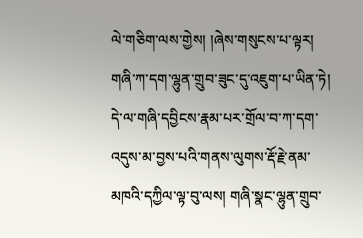ལེ་གཅིག་ལས་གྱེས། །ཞེས་གསུངས་པ་ལྟར། གཞི་ཀ་དག་ལྷུན་གྲུབ་ཟུང་དུ་འཇུག་པ་ཡིན་ཏེ། དེ་ལ་གཞི་དབྱིངས་རྣམ་པར་གྲོལ་བ་ཀ་དག་འདུས་མ་བྱས་པའི་གནས་ལུགས་རྡོ་རྗེ་ནམ་མཁའི་དཀྱིལ་ལྟ་བུ་ལས། གཞི་སྣང་ལྷུན་གྲུབ་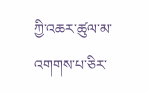ཀྱི་འཆར་ཚུལ་མ་འགགས་པ་ཅིར་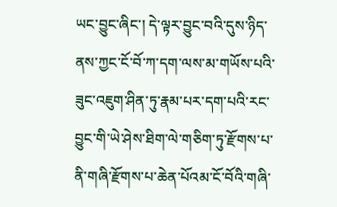ཡང་བྱུང་ཞིང་། དེ་ལྟར་བྱུང་བའི་དུས་ཉིད་ནས་ཀྱང་ངོ་བོ་ཀ་དག་ལས་མ་གཡོས་པའི་ཟུང་འཇུག་ཤིན་ཏུ་རྣམ་པར་དག་པའི་རང་བྱུང་གི་ཡེ་ཤེས་ཐིག་ལེ་གཅིག་ཏུ་རྫོགས་པ་ནི་གཞི་རྫོགས་པ་ཆེན་པོའམ་ངོ་བོའི་གཞི་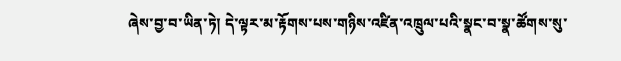ཞེས་བྱ་བ་ཡིན་ཏེ། དེ་ལྟར་མ་རྟོགས་པས་གཉིས་འཛིན་འཁྲུལ་པའི་སྣང་བ་སྣ་ཚོགས་སུ་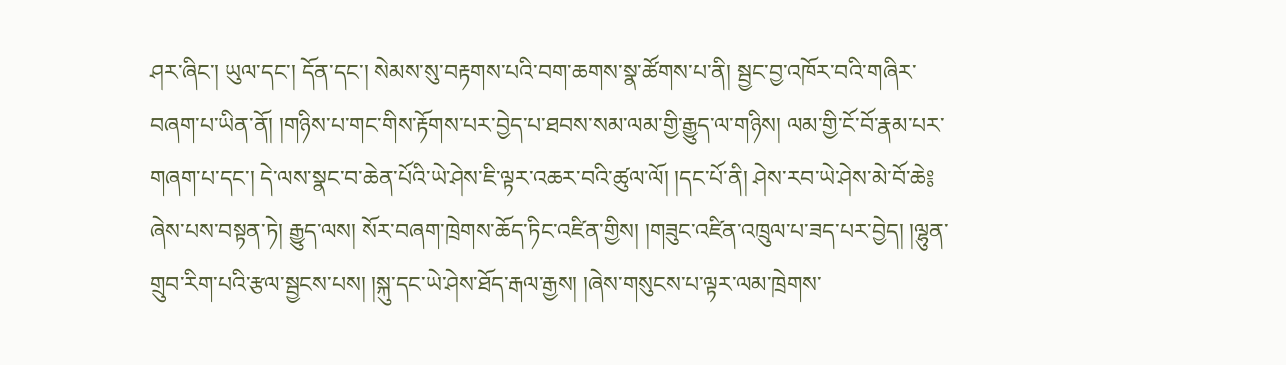ཤར་ཞིང་། ཡུལ་དང་། དོན་དང་། སེམས་སུ་བརྟགས་པའི་བག་ཆགས་སྣ་ཚོགས་པ་ནི། སྦྱང་བྱ་འཁོར་བའི་གཞིར་བཞག་པ་ཡིན་ནོ། །གཉིས་པ་གང་གིས་རྟོགས་པར་བྱེད་པ་ཐབས་སམ་ལམ་གྱི་རྒྱུད་ལ་གཉིས། ལམ་གྱི་ངོ་བོ་རྣམ་པར་གཞག་པ་དང་། དེ་ལས་སྣང་བ་ཆེན་པོའི་ཡེ་ཤེས་ཇི་ལྟར་འཆར་བའི་ཚུལ་ལོ། །དང་པོ་ནི། ཤེས་རབ་ཡེ་ཤེས་མེ་བོ་ཆེ༔ ཞེས་པས་བསྟན་ཏེ། རྒྱུད་ལས། སོར་བཞག་ཁྲེགས་ཆོད་ཏིང་འཛིན་གྱིས། །གཟུང་འཛིན་འཁྲུལ་པ་ཟད་པར་བྱེད། །ལྷུན་གྲུབ་རིག་པའི་རྩལ་སྦྱངས་པས། །སྐུ་དང་ཡེ་ཤེས་ཐོད་རྒལ་རྒྱས། །ཞེས་གསུངས་པ་ལྟར་ལམ་ཁྲེགས་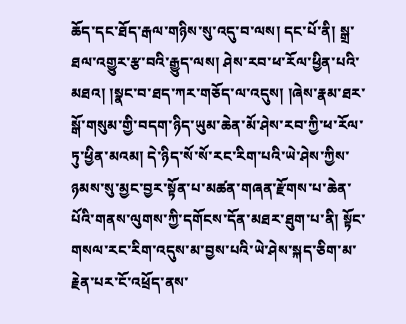ཆོད་དང་ཐོད་རྒལ་གཉིས་སུ་འདུ་བ་ལས། དང་པོ་ནི། སྒྲ་ཐལ་འགྱུར་རྩ་བའི་རྒྱུད་ལས། ཤེས་རབ་ཕ་རོལ་ཕྱིན་པའི་མཐའ། །སྣང་བ་ཐད་ཀར་གཅོད་ལ་འདུས། །ཞེས་རྣམ་ཐར་སྒོ་གསུམ་གྱི་བདག་ཉིད་ཡུམ་ཆེན་མོ་ཤེས་རབ་ཀྱི་ཕ་རོལ་ཏུ་ཕྱིན་མའམ། དེ་ཉིད་སོ་སོ་རང་རིག་པའི་ཡེ་ཤེས་ཀྱིས་ཉམས་སུ་མྱང་བྱར་སྟོན་པ་མཚན་གཞན་རྫོགས་པ་ཆེན་པོའི་གནས་ལུགས་ཀྱི་དགོངས་དོན་མཐར་ཐུག་པ་ནི། སྟོང་གསལ་རང་རིག་འདུས་མ་བྱས་པའི་ཡེ་ཤེས་སྐད་ཅིག་མ་རྗེན་པར་ངོ་འཕྲོད་ནས་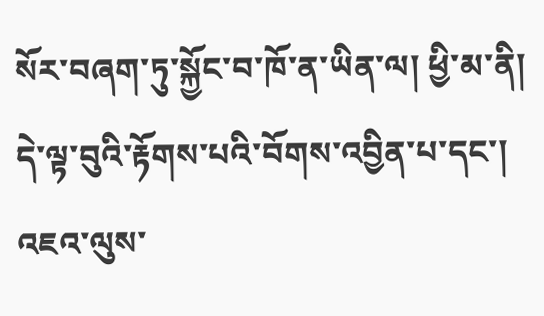སོར་བཞག་ཏུ་སྐྱོང་བ་ཁོ་ན་ཡིན་ལ། ཕྱི་མ་ནི། དེ་ལྟ་བུའི་རྟོགས་པའི་བོགས་འབྱིན་པ་དང་། འཇའ་ལུས་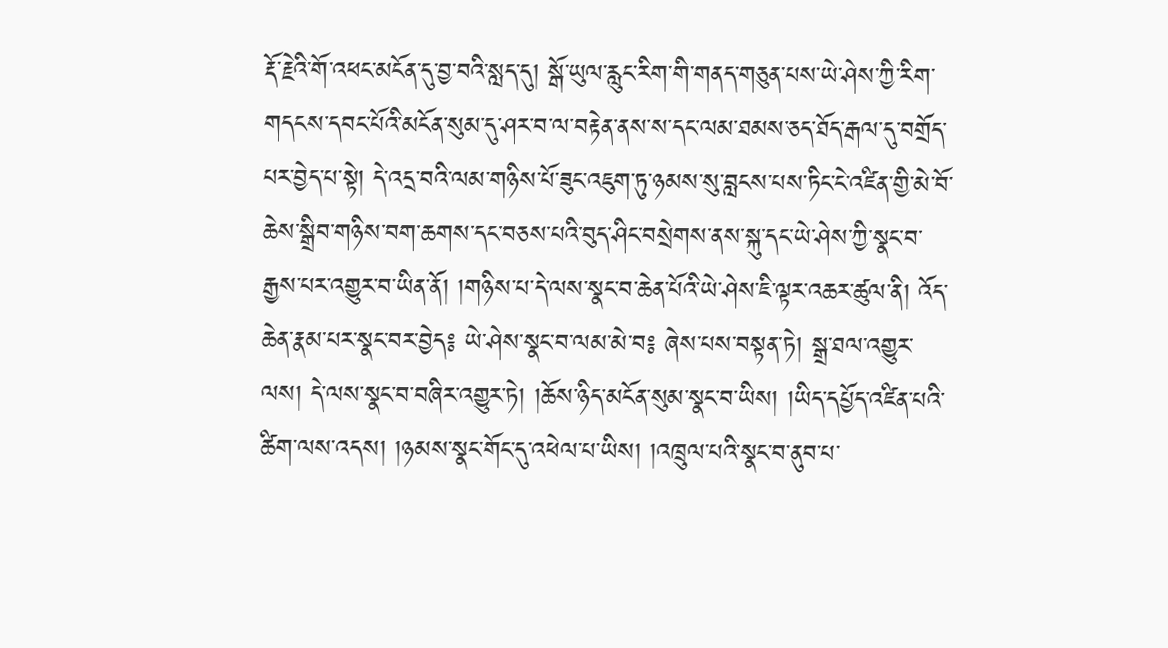རྡོ་རྗེའི་གོ་འཕང་མངོན་དུ་བྱ་བའི་སླད་དུ། སྒོ་ཡུལ་རླུང་རིག་གི་གནད་གཅུན་པས་ཡེ་ཤེས་ཀྱི་རིག་གདངས་དབང་པོའི་མངོན་སུམ་དུ་ཤར་བ་ལ་བརྟེན་ནས་ས་དང་ལམ་ཐམས་ཅད་ཐོད་རྒལ་དུ་བགྲོད་པར་བྱེད་པ་སྟེ། དེ་འདྲ་བའི་ལམ་གཉིས་པོ་ཟུང་འཇུག་ཏུ་ཉམས་སུ་བླངས་པས་ཏིང་ངེ་འཛིན་གྱི་མེ་བོ་ཆེས་སྒྲིབ་གཉིས་བག་ཆགས་དང་བཅས་པའི་བུད་ཤིང་བསྲེགས་ནས་སྐུ་དང་ཡེ་ཤེས་ཀྱི་སྣང་བ་རྒྱས་པར་འགྱུར་བ་ཡིན་ནོ། །གཉིས་པ་དེ་ལས་སྣང་བ་ཆེན་པོའི་ཡེ་ཤེས་ཇི་ལྟར་འཆར་ཚུལ་ནི། འོད་ཆེན་རྣམ་པར་སྣང་བར་བྱེད༔ ཡེ་ཤེས་སྣང་བ་ལམ་མེ་བ༔ ཞེས་པས་བསྟན་ཏེ། སྒྲ་ཐལ་འགྱུར་ལས། དེ་ལས་སྣང་བ་བཞིར་འགྱུར་ཏེ། །ཆོས་ཉིད་མངོན་སུམ་སྣང་བ་ཡིས། །ཡིད་དཔྱོད་འཛིན་པའི་ཚིག་ལས་འདས། །ཉམས་སྣང་གོང་དུ་འཕེལ་པ་ཡིས། །འཁྲུལ་པའི་སྣང་བ་ནུབ་པ་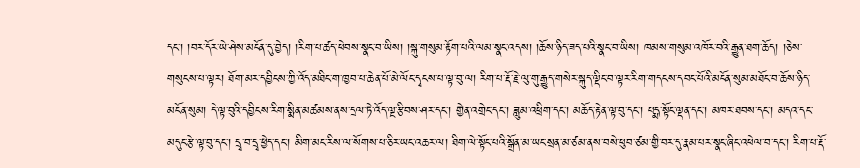དང་། །བར་དོར་ཡེ་ཤེས་མངོན་དུ་བྱེད། །རིག་པ་ཚད་ཕེབས་སྣང་བ་ཡིས། །སྐུ་གསུམ་རྟོག་པའི་ལམ་སྣང་འདས། །ཆོས་ཉིད་ཟད་པའི་སྣང་བ་ཡིས། ཁམས་གསུམ་འཁོར་བའི་རྒྱུན་ཐག་ཆོད། །ཅེས་གསུངས་པ་ལྟར། ཐོག་མར་དབྱིངས་ཀྱི་འོད་མཐིང་ག་ཁྱབ་པ་ཆེན་པོ་མེ་ལོང་དྭངས་པ་ལྟ་བུ་ལ། རིག་པ་རྡོ་རྗེ་ལུ་གུ་རྒྱུད་གསེར་སྐུད་ལྡིང་བ་ལྟར་རིག་གདངས་དབང་པོའི་མངོན་སུམ་མཐོང་བ་ཆོས་ཉིད་མངོན་སུམ། དེ་ལྟ་བུའི་དབྱིངས་རིག་སྨིན་མཚམས་ནས་དྲལ་ཏེ་འོད་ལྔ་རྩིབས་ཤར་དང་། གྱེན་འགྲེང་དང་། ཟླུམ་འཕྲིག་དང་། མཆོད་རྟེན་ལྟ་བུ་དང་། པདྨ་སྟོང་ལྡན་དང་། མཁར་ཐབས་དང་། མདའ་དང་མདུང་རྩེ་ལྟ་བུ་དང་། དྲྭ་བ་དྲྭ་ཕྱེད་དང་། མིག་མང་རིས་ལ་སོགས་པ་ཅིར་ཡང་འཆར་ལ། ཐིག་ལེ་སྟོང་པའི་སྒྲོན་མ་ཡང་སྲན་མ་ཙམ་ནས་བསེ་ཕུབ་ཙམ་གྱི་བར་དུ་རྣམ་པར་སྣང་ཞིང་འཕེལ་བ་དང་། རིག་པ་རྡོ་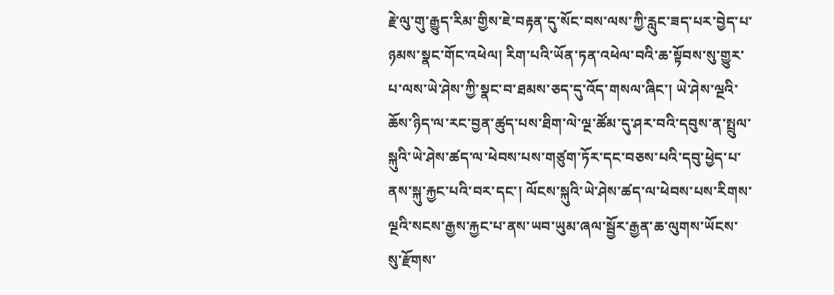རྗེ་ལུ་གུ་རྒྱུད་རིམ་གྱིས་ཇེ་བརྟན་དུ་སོང་བས་ལས་ཀྱི་རླུང་ཟད་པར་བྱེད་པ་ཉམས་སྣང་གོང་འཕེལ། རིག་པའི་ཡོན་ཏན་འཕེལ་བའི་ཆ་སྟོབས་སུ་གྱུར་པ་ལས་ཡེ་ཤེས་ཀྱི་སྣང་བ་ཐམས་ཅད་དུ་འོད་གསལ་ཞིང་། ཡེ་ཤེས་ལྔའི་ཆོས་ཉིད་ལ་རང་བྱན་ཚུད་པས་ཐིག་ལེ་ལྔ་ཚོམ་དུ་ཤར་བའི་དབུས་ན་སྤྲུལ་སྐུའི་ཡེ་ཤེས་ཚད་ལ་ཕེབས་པས་གཙུག་ཏོར་དང་བཅས་པའི་དབུ་ཕྱེད་པ་ནས་སྐུ་རྐྱང་པའི་བར་དང་། ལོངས་སྐུའི་ཡེ་ཤེས་ཚད་ལ་ཕེབས་པས་རིགས་ལྔའི་སངས་རྒྱས་རྐྱང་པ་ནས་ཡབ་ཡུམ་ཞལ་སྦྱོར་རྒྱན་ཆ་ལུགས་ཡོངས་སུ་རྫོགས་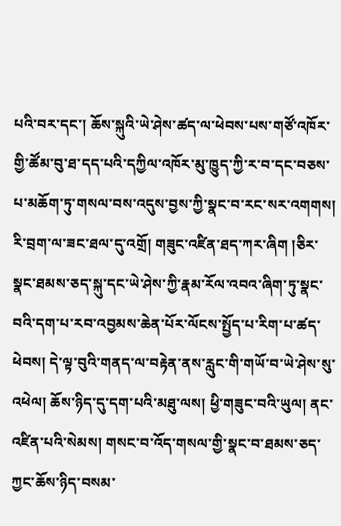པའི་བར་དང་། ཆོས་སྐུའི་ཡེ་ཤེས་ཚད་ལ་ཕེབས་པས་གཙོ་འཁོར་གྱི་ཚོམ་བུ་ཐ་དད་པའི་དཀྱིལ་འཁོར་མུ་ཁྱུད་ཀྱི་ར་བ་དང་བཅས་པ་མཆོག་ཏུ་གསལ་བས་འདུས་བྱས་ཀྱི་སྣང་བ་རང་སར་འགགས། རི་བྲག་ལ་ཟང་ཐལ་དུ་འགྲོ། གཟུང་འཛིན་ཐད་ཀར་ཞིག །ཅིར་སྣང་ཐམས་ཅད་སྐུ་དང་ཡེ་ཤེས་ཀྱི་རྣམ་རོལ་འབའ་ཞིག་ཏུ་སྣང་བའི་དག་པ་རབ་འབྱམས་ཆེན་པོར་ལོངས་སྤྱོད་པ་རིག་པ་ཚད་ཕེབས། དེ་ལྟ་བུའི་གནད་ལ་བརྟེན་ནས་རླུང་གི་གཡོ་བ་ཡེ་ཤེས་སུ་འཕེལ། ཆོས་ཉིད་དུ་དག་པའི་མཐུ་ལས། ཕྱི་གཟུང་བའི་ཡུལ། ནང་འཛིན་པའི་སེམས། གསང་བ་འོད་གསལ་གྱི་སྣང་བ་ཐམས་ཅད་ཀྱང་ཆོས་ཉིད་བསམ་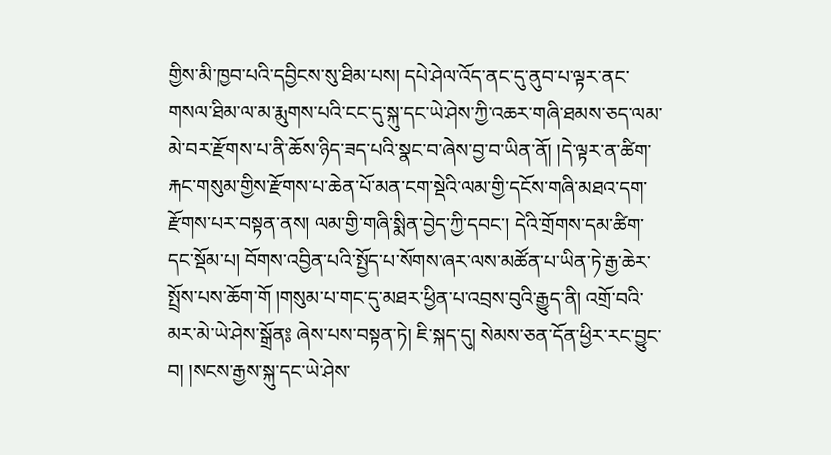གྱིས་མི་ཁྱབ་པའི་དབྱིངས་སུ་ཐིམ་པས། དཔེ་ཤེལ་འོད་ནང་དུ་ནུབ་པ་ལྟར་ནང་གསལ་ཐིམ་ལ་མ་རྨུགས་པའི་ངང་དུ་སྐུ་དང་ཡེ་ཤེས་ཀྱི་འཆར་གཞི་ཐམས་ཅད་ལམ་མེ་བར་རྫོགས་པ་ནི་ཆོས་ཉིད་ཟད་པའི་སྣང་བ་ཞེས་བྱ་བ་ཡིན་ནོ། །དེ་ལྟར་ན་ཚིག་རྐང་གསུམ་གྱིས་རྫོགས་པ་ཆེན་པོ་མན་ངག་སྡེའི་ལམ་གྱི་དངོས་གཞི་མཐའ་དག་རྫོགས་པར་བསྟན་ནས། ལམ་གྱི་གཞི་སྨིན་བྱེད་ཀྱི་དབང་། དེའི་གྲོགས་དམ་ཚིག་དང་སྡོམ་པ། བོགས་འབྱིན་པའི་སྤྱོད་པ་སོགས་ཞར་ལས་མཚོན་པ་ཡིན་ཏེ་རྒྱ་ཆེར་སྤྲོས་པས་ཆོག་གོ །གསུམ་པ་གང་དུ་མཐར་ཕྱིན་པ་འབྲས་བུའི་རྒྱུད་ནི། འགྲོ་བའི་མར་མེ་ཡེ་ཤེས་སྒྲོན༔ ཞེས་པས་བསྟན་ཏེ། ཇི་སྐད་དུ། སེམས་ཅན་དོན་ཕྱིར་རང་བྱུང་བ། །སངས་རྒྱས་སྐུ་དང་ཡེ་ཤེས་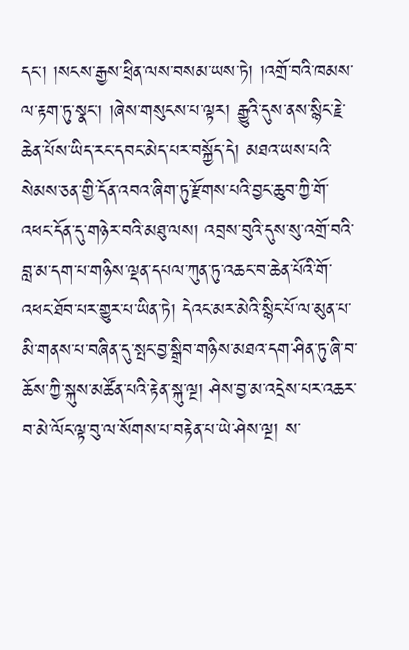དང་། །སངས་རྒྱས་ཕྲིན་ལས་བསམ་ཡས་ཏེ། །འགྲོ་བའི་ཁམས་ལ་རྟག་ཏུ་སྣང་། །ཞེས་གསུངས་པ་ལྟར། རྒྱུའི་དུས་ནས་སྙིང་རྗེ་ཆེན་པོས་ཡིད་རང་དབང་མེད་པར་བསྐྱོད་དེ། མཐའ་ཡས་པའི་སེམས་ཅན་གྱི་དོན་འབའ་ཞིག་ཏུ་རྫོགས་པའི་བྱང་ཆུབ་ཀྱི་གོ་འཕང་དོན་དུ་གཉེར་བའི་མཐུ་ལས། འབྲས་བུའི་དུས་སུ་འགྲོ་བའི་བླ་མ་དག་པ་གཉིས་ལྡན་དཔལ་ཀུན་ཏུ་འཆང་བ་ཆེན་པོའི་གོ་འཕང་ཐོབ་པར་གྱུར་པ་ཡིན་ཏེ། དེའང་མར་མེའི་སྙིང་པོ་ལ་མུན་པ་མི་གནས་པ་བཞིན་དུ་སྤང་བྱ་སྒྲིབ་གཉིས་མཐའ་དག་ཤིན་ཏུ་ཞི་བ་ཆོས་ཀྱི་སྐུས་མཚོན་པའི་རྟེན་སྐུ་ལྔ། ཤེས་བྱ་མ་འདྲེས་པར་འཆར་བ་མེ་ལོང་ལྟ་བུ་ལ་སོགས་པ་བརྟེན་པ་ཡེ་ཤེས་ལྔ། ས་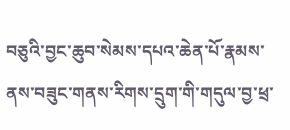བཅུའི་བྱང་ཆུབ་སེམས་དཔའ་ཆེན་པོ་རྣམས་ནས་བཟུང་གནས་རིགས་དྲུག་གི་གདུལ་བྱ་ཕྲ་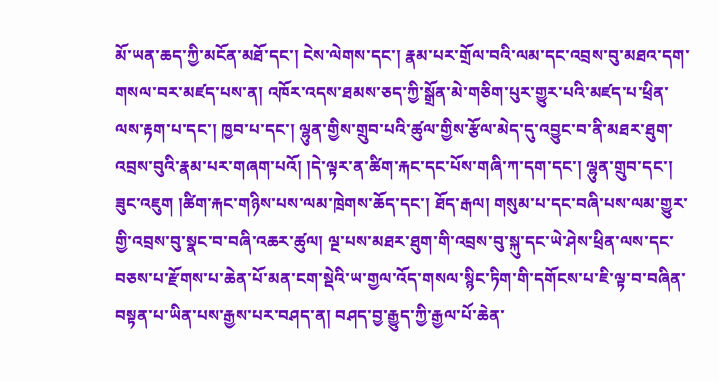མོ་ཡན་ཆད་ཀྱི་མངོན་མཐོ་དང་། ངེས་ལེགས་དང་། རྣམ་པར་གྲོལ་བའི་ལམ་དང་འབྲས་བུ་མཐའ་དག་གསལ་བར་མཛད་པས་ན། འཁོར་འདས་ཐམས་ཅད་ཀྱི་སྒྲོན་མེ་གཅིག་པུར་གྱུར་པའི་མཛད་པ་ཕྲིན་ལས་རྟག་པ་དང་། ཁྱབ་པ་དང་། ལྷུན་གྱིས་གྲུབ་པའི་ཚུལ་གྱིས་རྩོལ་མེད་དུ་འབྱུང་བ་ནི་མཐར་ཐུག་འབྲས་བུའི་རྣམ་པར་གཞག་པའོ། །དེ་ལྟར་ན་ཚིག་རྐང་དང་པོས་གཞི་ཀ་དག་དང་། ལྷུན་གྲུབ་དང་། ཟུང་འཇུག །ཚིག་རྐང་གཉིས་པས་ལམ་ཁྲེགས་ཆོད་དང་། ཐོད་རྒལ། གསུམ་པ་དང་བཞི་པས་ལམ་གྱུར་གྱི་འབྲས་བུ་སྣང་བ་བཞི་འཆར་ཚུལ། ལྔ་པས་མཐར་ཐུག་གི་འབྲས་བུ་སྐུ་དང་ཡེ་ཤེས་ཕྲིན་ལས་དང་བཅས་པ་རྫོགས་པ་ཆེན་པོ་མན་ངག་སྡེའི་ཡ་གྱལ་འོད་གསལ་སྙིང་ཏིག་གི་དགོངས་པ་ཇི་ལྟ་བ་བཞིན་བསྟན་པ་ཡིན་པས་རྒྱས་པར་བཤད་ན། བཤད་བྱ་རྒྱུད་ཀྱི་རྒྱལ་པོ་ཆེན་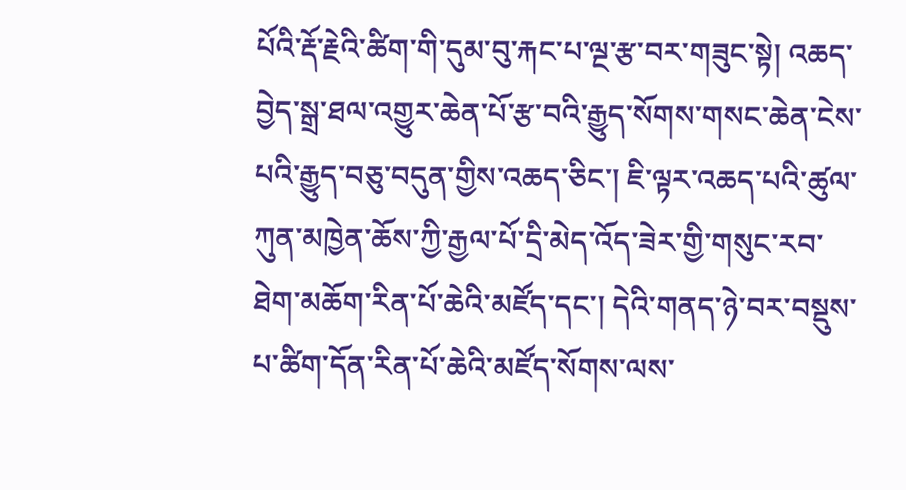པོའི་རྡོ་རྗེའི་ཚིག་གི་དུམ་བུ་རྐང་པ་ལྔ་རྩ་བར་གཟུང་སྟེ། འཆད་བྱེད་སྒྲ་ཐལ་འགྱུར་ཆེན་པོ་རྩ་བའི་རྒྱུད་སོགས་གསང་ཆེན་ངེས་པའི་རྒྱུད་བཅུ་བདུན་གྱིས་འཆད་ཅིང་། ཇི་ལྟར་འཆད་པའི་ཚུལ་ཀུན་མཁྱེན་ཆོས་ཀྱི་རྒྱལ་པོ་དྲི་མེད་འོད་ཟེར་གྱི་གསུང་རབ་ཐེག་མཆོག་རིན་པོ་ཆེའི་མཛོད་དང་། དེའི་གནད་ཉེ་བར་བསྡུས་པ་ཚིག་དོན་རིན་པོ་ཆེའི་མཛོད་སོགས་ལས་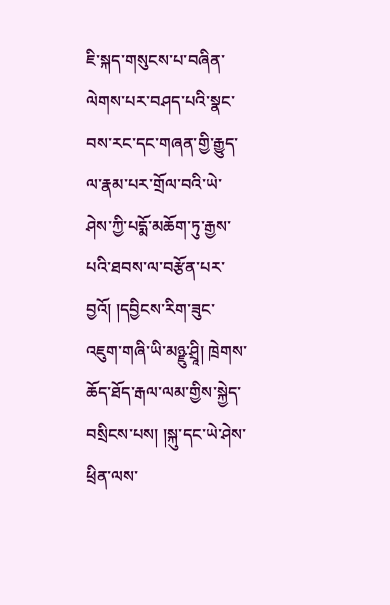ཇི་སྐད་གསུངས་པ་བཞིན་ལེགས་པར་བཤད་པའི་སྣང་བས་རང་དང་གཞན་གྱི་རྒྱུད་ལ་རྣམ་པར་གྲོལ་བའི་ཡེ་ཤེས་ཀྱི་པདྨོ་མཆོག་ཏུ་རྒྱས་པའི་ཐབས་ལ་བརྩོན་པར་བྱའོ། །དབྱིངས་རིག་ཟུང་འཇུག་གཞི་ཡི་མཉྫུ་ཤྲཱི། ཁྲེགས་ཆོད་ཐོད་རྒལ་ལམ་གྱིས་སྐྱེད་བསྲིངས་པས། །སྐུ་དང་ཡེ་ཤེས་ཕྲིན་ལས་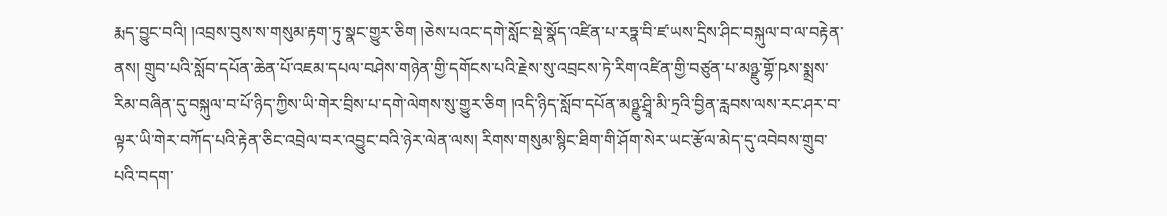རྨད་བྱུང་བའི། །འབྲས་བུས་ས་གསུམ་རྟག་ཏུ་སྣང་གྱུར་ཅིག །ཅེས་པའང་དགེ་སློང་སྡེ་སྣོད་འཛིན་པ་རཏྣ་བི་ཛ་ཡས་དྲིས་ཤིང་བསྐུལ་བ་ལ་བརྟེན་ནས། གྲུབ་པའི་སློབ་དཔོན་ཆེན་པོ་འཇམ་དཔལ་བཤེས་གཉེན་གྱི་དགོངས་པའི་རྗེས་སུ་འབྲངས་ཏེ་རིག་འཛིན་གྱི་བཙུན་པ་མཉྫུ་གྷོ་ཥས་སྨྲས་རིམ་བཞིན་དུ་བསྐུལ་བ་པོ་ཉིད་ཀྱིས་ཡི་གེར་བྲིས་པ་དགེ་ལེགས་སུ་གྱུར་ཅིག །འདི་ཉིད་སློབ་དཔོན་མཉྫུ་ཤྲཱི་མི་ཏྲའི་བྱིན་རླབས་ལས་རང་ཤར་བ་ལྟར་ཡི་གེར་བཀོད་པའི་རྟེན་ཅིང་འབྲེལ་བར་འབྱུང་བའི་ཉེར་ལེན་ལས། རིགས་གསུམ་སྙིང་ཐིག་གི་ཤོག་སེར་ཡང་རྩོལ་མེད་དུ་འབེབས་གྲུབ་པའི་བདག་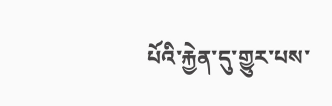པོའི་རྐྱེན་དུ་གྱུར་པས་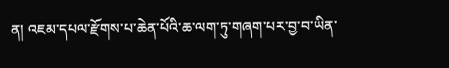ན། འཇམ་དཔལ་རྫོགས་པ་ཆེན་པོའི་ཆ་ལག་ཏུ་གཞག་པར་བྱ་བ་ཡིན་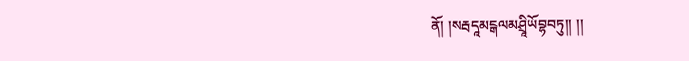ནོ། །སརྦདཱམངྒལམཤྲཱིཡོབྷབཏུ།། །།